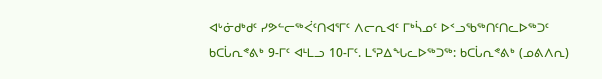ᐊᒡᓃᑯᒃᑯᑦ ᓯᕗᓪᓕᖅᐹᑦᑎᐊᕐᒥᑦ ᐱᓕᕆᐊᑦ ᒥᒃᓵᓄᑦ ᐅᑉᓗᖃᖅᑎᑦᑎᓚᐅᖅᑐᑦ ᑲᑕᒑᕆᕝᕕᒃ 9-ᒥᑦ ᐊᒻᒪᓗ 10-ᒥᑦ. ᒪᕐᕈᐃᖓᓚᐅᖅᑐᖅ: ᑲᑕᒑᕆᕝᕕᒃ (ᓄᕕᐱᕆ)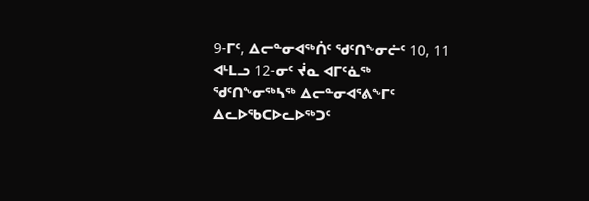9-ᒥᑦ, ᐃᓕᓐᓂᐊᖅᑏᑦ ᖁᑦᑎᖕᓂᓖᑦ 10, 11 ᐊᒻᒪᓗ 12-ᓂᑦ ᔫᓇ ᐊᒥᑦᓈᖅ ᖁᑦᑎᖕᓂᖅᓴᖅ ᐃᓕᓐᓂᐊᕐᕕᖕᒥᑦ ᐃᓚᐅᖃᑕᐅᓚᐅᖅᑐᑦ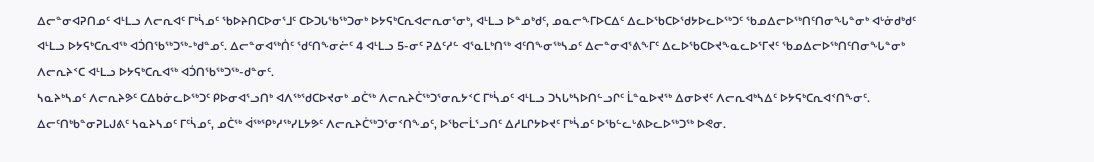ᐃᓕᓐᓂᐊᕈᑎᓄᑦ ᐊᒻᒪᓗ ᐱᓕᕆᐊᑦ ᒥᒃᓵᓄᑦ ᖃᐅᔨᑎᑕᐅᓂᕐᒧᑦ ᑕᐅᑐᒐᖃᖅᑐᓂᒃ ᐅᔭᕋᒃᑕᕆᐊᓕᕆᓂᕐᓂᒃ, ᐊᒻᒪᓗ ᐅᓐᓄᒃᑯᑦ, ᓄᓇᓕᖕᒥᐅᑕᐃᑦ ᐃᓚᐅᖃᑕᐅᖁᔭᐅᓚᐅᖅᑐᑦ ᖃᓄᐃᓕᐅᖅᑎᑦᑎᓂᖓᓐᓂᒃ ᐊᒡᓃᑯᒃᑯᑦ ᐊᒻᒪᓗ ᐅᔭᕋᒃᑕᕆᐊᖅ ᐊᑑᑎᖃᖅᑐᖅ-ᒃᑯᓐᓄᑦ. ᐃᓕᓐᓂᐊᖅᑏᑦ ᖁᑦᑎᖕᓂᓖᑦ 4 ᐊᒻᒪᓗ 5-ᓂᑦ ᕈᐃᑦᓱᓪ ᐊᕐᓇᒪᒃᑎᖅ ᐊᑦᑎᖕᓂᖅᓴᓄᑦ ᐃᓕᓐᓂᐊᕐᕕᖕᒥᑦ ᐃᓚᐅᖃᑕᐅᔪᖕᓇᓚᐅᕐᒥᔪᑦ ᖃᓄᐃᓕᐅᖅᑎᑦᑎᓂᖓᓐᓂᒃ ᐱᓕᕆᔨᑉᑕ ᐊᒻᒪᓗ ᐅᔭᕋᒃᑕᕆᐊᖅ ᐊᑑᑎᖃᖅᑐᖅ-ᑯᓐᓂᑦ.
ᓴᓇᔨᒃᓴᓄᑦ ᐱᓕᕆᔨᕗᑦ ᑕᐃᑲᓃᓚᐅᖅᑐᑦ ᑭᐅᓂᐊᕐᓗᑎᒃ ᐊᐱᖅᖁᑕᐅᔪᓂᒃ ᓄᑖᖅ ᐱᓕᕆᔨᑖᖅᑐᕐᓂᕆᔭᑉᑕ ᒥᒃᓵᓄᑦ ᐊᒻᒪᓗ ᑐᓴᒐᒃᓴᐅᑎᓪᓗᒋᑦ ᒫᓐᓇᐅᔪᖅ ᐃᓂᐅᔪᑦ ᐱᓕᕆᐊᒃᓴᐃᑦ ᐅᔭᕋᒃᑕᕆᐊᑉᑎᖕᓂᑦ. ᐃᓕᑦᑎᒃᑲᓐᓂᕈᒪᒍᕕᑦ ᓴᓇᔨᓴᓄᑦ ᒥᑦᓵᓄᑦ, ᓄᑖᖅ ᐋᖅᕿᒃᓱᖅᓯᒪᔭᕗᑦ ᐱᓕᕆᔨᑖᖅᑐᕐᓂᑉᑎᖕᓄᑦ, ᐅᖃᓕᒫᕐᓗᑎᑦ ᐃᓱᒪᒋᔭᐅᔪᑦ ᒥᒃᓵᓄᑦ ᐅᖃᓪᓚᒡᕕᐅᓚᐅᖅᑐᖅ ᐅᕙᓂ.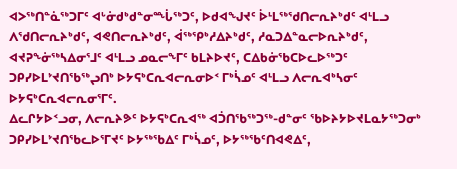ᐊᐳᖅᑎᓐᓈᖅᑐᒥᑦ ᐊᒡᓃᑯᒃᑯᓐᓂᙶᖅᑐᑦ, ᐅᑯᐊᖑᔪᑦ ᐆᒻᒪᖅᖁᑎᓕᕆᔨᒃᑯᑦ ᐊᒻᒪᓗ ᐱᖁᑎᓕᕆᔨᒃᑯᑦ, ᐊᕙᑎᓕᕆᔨᒃᑯᑦ, ᐋᖅᕿᒃᓱᐃᔨᒃᑯᑦ, ᓱᓇᑐᐃᓐᓇᓕᐅᕆᔨᒃᑯᑦ, ᐊᔪᕈᖕᓃᖅᓴᐃᓂᕐᒧᑦ ᐊᒻᒪᓗ ᓄᓇᓕᖕᒥᑦ ᑲᒪᔨᐅᔪᑦ, ᑕᐃᑲᓃᖃᑕᐅᓚᐅᖅᑐᑦ ᑐᑭᓯᐅᒪᔾᔪᑎᖃᖅᖢᑎᒃ ᐅᔭᕋᒃᑕᕆᐊᓕᕆᓂᐅᑉ ᒥᒃᓵᓄᑦ ᐊᒻᒪᓗ ᐱᓕᕆᐊᒃᓴᓂᑦ ᐅᔭᕋᒃᑕᕆᐊᓕᕆᓂᕐᒥᑦ.
ᐃᓚᒋᔭᐅᑉᓗᓂ, ᐱᓕᕆᔨᕗᑦ ᐅᔭᕋᒃᑕᕆᐊᖅ ᐊᑑᑎᖃᖅᑐᖅ-ᑯᓐᓂᑦ ᖃᐅᔨᔭᐅᔪᒪᓇᔭᖅᑐᓂᒃ ᑐᑭᓯᐅᒪᔾᔪᑎᖃᓚᐅᕐᒥᔪᑦ ᐅᔭᖅᖃᐃᑦ ᒥᒃᓵᓄᑦ, ᐅᔭᖅᖃᑦᑎᐊᕙᐃᑦ,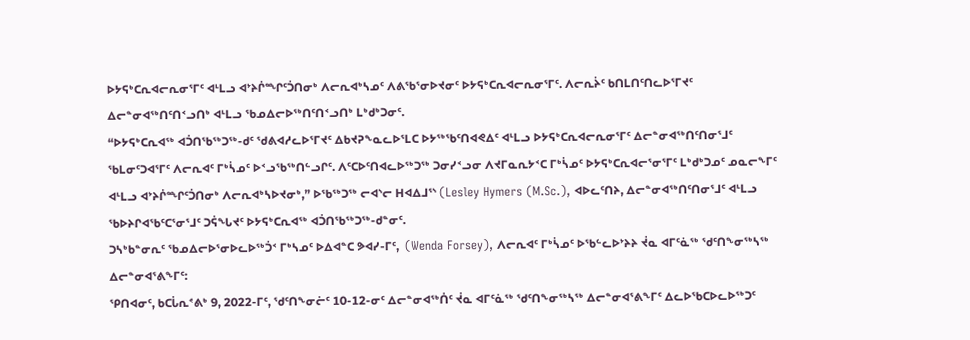ᐅᔭᕋᒃᑕᕆᐊᓕᕆᓂᕐᒥᑦ ᐊᒻᒪᓗ ᐊᔾᔨᒌᙱᑦᑑᑎᓂᒃ ᐱᓕᕆᐊᒃᓴᓄᑦ ᐱᕕᖃᕐᓂᐅᔪᓂᑦ ᐅᔭᕋᒃᑕᕆᐊᓕᕆᓂᕐᒥᑦ. ᐱᓕᕆᔩᑦ ᑲᑎᒪᑎᑦᑎᓚᐅᕐᒥᔪᑦ ᐃᓕᓐᓂᐊᖅᑎᑦᑎᑉᓗᑎᒃ ᐊᒻᒪᓗ ᖃᓄᐃᓕᐅᖅᑎᑦᑎᑉᓗᑎᒃ ᒪᒃᑯᒃᑐᓂᑦ.
“ᐅᔭᕋᒃᑕᕆᐊᖅ ᐊᑑᑎᖃᖅᑐᖅ-ᑯᑦ ᖁᕕᐊᓱᓚᐅᕐᒥᔪᑦ ᐃᑲᔪᕈᖕᓇᓚᐅᕐᒪᑕ ᐅᔭᖅᖃᑦᑎᐊᕙᐃᑦ ᐊᒻᒪᓗ ᐅᔭᕋᒃᑕᕆᐊᓕᕆᓂᕐᒥᑦ ᐃᓕᓐᓂᐊᖅᑎᑦᑎᓂᕐᒧᑦ ᖃᒪᓂᑦᑐᐊᕐᒥᑦ ᐱᓕᕆᐊᑦ ᒥᒃᓵᓄᑦ ᐅᑉᓗᖃᖅᑎᓪᓗᒋᑦ. ᐱᑦᑕᐅᑦᑎᐊᓚᐅᖅᑐᖅ ᑐᓂᓯᑉᓗᓂ ᐱᔪᒥᓇᕆᔭᑉᑕ ᒥᒃᓵᓄᑦ ᐅᔭᕋᒃᑕᕆᐊᓕᕐᓂᕐᒥᑦ ᒪᒃᑯᒃᑐᓄᑦ ᓄᓇᓕᖕᒥᑦ ᐊᒻᒪᓗ ᐊᔾᔨᒌᙱᑦᑑᑎᓂᒃ ᐱᓕᕆᐊᒃᓴᐅᔪᓂᒃ,” ᐅᖃᖅᑐᖅ ᓕᐊᔅᓕ ᕼᐊᐃᒧᕐᔅ (Lesley Hymers (M.Sc.), ᐊᐅᓚᑦᑎᔨ, ᐃᓕᓐᓂᐊᖅᑎᑦᑎᓂᕐᒧᑦ ᐊᒻᒪᓗ ᖃᐅᔨᒋᐊᖃᑦᑕᕐᓂᕐᒧᑦ ᑐᕌᖓᔪᑦ ᐅᔭᕋᒃᑕᕆᐊᖅ ᐊᑑᑎᖃᖅᑐᖅ-ᑯᓐᓂᑦ.
ᑐᓴᒃᑲᓐᓂᕆᑦ ᖃᓄᐃᓕᐅᕐᓂᐅᓚᐅᖅᑑᑉ ᒥᒃᓴᓄᑦ ᐅᐃᐊᓐᑕ ᕗᐊᓯ-ᒥᑦ,  (Wenda Forsey), ᐱᓕᕆᐊᑦ ᒥᒃᓵᓄᑦ ᐅᖃᓪᓚᐅᔾᔨᔨ ᔫᓇ ᐊᒥᑦᓈᖅ ᖁᑦᑎᖕᓂᖅᓴᖅ ᐃᓕᓐᓂᐊᕐᕕᖕᒥᑦ:
ᕿᑎᐊᓂᑦ, ᑲᑕᒑᕆᕝᕕᒃ 9, 2022-ᒥᑦ, ᖁᑦᑎᖕᓂᓖᑦ 10-12-ᓂᑦ ᐃᓕᓐᓂᐊᖅᑏᑦ ᔫᓇ ᐊᒥᑦᓈᖅ ᖁᑦᑎᖕᓂᖅᓴᖅ ᐃᓕᓐᓂᐊᕐᕕᖕᒥᑦ ᐃᓚᐅᖃᑕᐅᓚᐅᖅᑐᑦ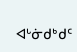ᐊᒡᓃᑯᒃᑯᑦ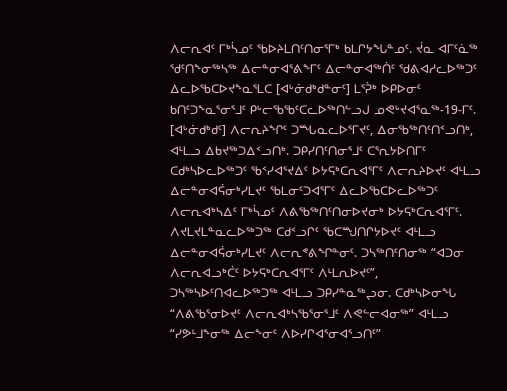ᐱᓕᕆᐊᑦ ᒥᒃᓵᓄᑦ ᖃᐅᔨᒪᑎᑦᑎᓂᕐᒥᒃ ᑲᒪᒋᔭᖓᓐᓄᑦ. ᔫᓇ ᐊᒥᑦᓈᖅ ᖁᑦᑎᖕᓂᖅᓴᖅ ᐃᓕᓐᓂᐊᕐᕕᖕᒥᑦ ᐃᓕᓐᓂᐊᖅᑏᑦ ᖁᕕᐊᓱᓚᐅᖅᑐᑦ ᐃᓚᐅᖃᑕᐅᔪᖕᓇᕐᒪᑕ [ᐊᒡᓃᑯᒃᑯᓐᓂᑦ] ᒪᕐᕉᒃ ᐅᑭᐅᓂᑦ ᑲᑎᑦᑐᖕᓇᕐᓂᕐᒧᑦ ᑭᒡᓕᖃᖃᑦᑕᓚᐅᖅᑎᓪᓗᒍ ᓄᕙᒡᔪᐊᕐᓇᖅ-19-ᒥᑦ.
[ᐊᒡᓃᑯᒃᑯᑦ] ᐱᓕᕆᔨᖏᑦ ᑐᙵᓇᓚᐅᕐᒥᔪᑦ, ᐃᓂᖃᖅᑎᑦᑎᑉᓗᑎᒃ, ᐊᒻᒪᓗ ᐃᑲᔪᖅᑐᐃᑉᓗᑎᒃ. ᑐᑭᓯᑎᑦᑎᓂᕐᒧᑦ ᑕᕐᕆᔭᐅᑎᒥᑦ ᑕᑯᒃᓴᐅᓚᐅᖅᑐᑦ ᖃᑉᓯᐊᕐᔪᐃᑦ ᐅᔭᕋᒃᑕᕆᐊᕐᒥᑦ ᐱᓕᕆᔨᐅᔪᑦ ᐊᒻᒪᓗ ᐃᓕᓐᓂᐊᕌᓂᒃᓯᒪᔪᑦ ᖃᒪᓂᑦᑐᐊᕐᒥᑦ ᐃᓚᐅᖃᑕᐅᓚᐅᖅᑐᑦ ᐱᓕᕆᐊᒃᓴᐃᑦ ᒥᒃᓵᓄᑦ ᐱᕕᖃᖅᑎᑦᑎᓂᐅᔪᓂᒃ ᐅᔭᕋᒃᑕᕆᐊᕐᒥᑦ. ᐱᔪᒪᔪᒪᓐᓇᓚᐅᖅᑐᖅ ᑕᑯᑉᓗᒋᑦ ᖃᑕᙳᑎᒋᔭᐅᔪᑦ ᐊᒻᒪᓗ ᐃᓕᓐᓂᐊᕌᓂᒃᓯᒪᔪᑦ ᐱᓕᕆᕝᕕᖏᓐᓂᑦ. ᑐᓴᖅᑎᑦᑎᓂᖅ “ᐊᑐᓂ ᐱᓕᕆᐊᓗᒃᑖᑦ ᐅᔭᕋᒃᑕᕆᐊᕐᒥᑦ ᐱᒻᒪᕆᐅᔪᑦ”, ᑐᓴᖅᓴᐅᑦᑎᐊᓚᐅᖅᑐᖅ ᐊᒻᒪᓗ ᑐᑭᓯᓐᓇᖅᖢᓂ. ᑕᑯᒃᓴᐅᓂᖓ “ᐱᕕᖃᕐᓂᐅᔪᑦ ᐱᓕᕆᐊᒃᓴᖃᕐᓂᕐᒧᑦ ᐱᕙᓪᓕᐊᓂᖅ” ᐊᒻᒪᓗ “ᓯᕗᒻᒧᖕᓂᖅ ᐃᓕᖕᓂᑦ ᐱᐅᓯᒋᐊᕐᓂᐊᕐᓗᑎᑦ”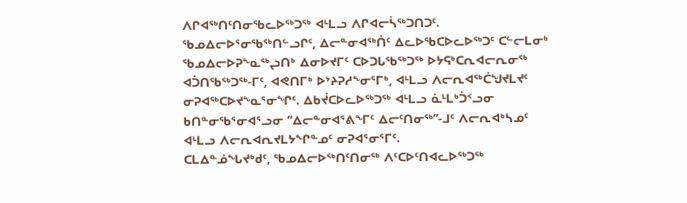ᐱᒋᐊᖅᑎᑦᑎᓂᖃᓚᐅᖅᑐᖅ ᐊᒻᒪᓗ ᐱᒋᐊᓕᓵᖅᑐᑎᑐᑦ.
ᖃᓄᐃᓕᐅᕐᓂᖃᖅᑎᓪᓗᒋᑦ, ᐃᓕᓐᓂᐊᖅᑏᑦ ᐃᓚᐅᖃᑕᐅᓚᐅᖅᑐᑦ ᑕᓪᓕᒪᓂᒃ ᖃᓄᐃᓕᐅᕈᖕᓇᖅᖢᑎᒃ ᐃᓂᐅᔪᒥᑦ ᑕᐅᑐᒐᖃᖅᑐᖅ ᐅᔭᕋᒃᑕᕆᐊᓕᕆᓂᖅ ᐊᑑᑎᖃᖅᑐᖅ-ᒥᑦ, ᐊᕙᑎᒥᒃ ᐅᔾᔨᕈᓱᖕᓂᕐᒥᒃ, ᐊᒻᒪᓗ ᐱᓕᕆᐊᖅᑖᖑᔪᒪᔪᑦ ᓂᕈᐊᖅᑕᐅᔪᖕᓇᕐᓂᖏᑦ. ᐃᑲᔫᑕᐅᓚᐅᖅᑐᖅ ᐊᒻᒪᓗ ᓈᒻᒪᒃᑑᑉᓗᓂ ᑲᑎᓐᓂᖃᕐᓂᐊᕐᓗᓂ “ᐃᓕᓐᓂᐊᕐᕕᖕᒥᑦ ᐃᓕᑦᑎᓂᖅ”-ᒧᑦ ᐱᓕᕆᐊᒃᓴᓄᑦ ᐊᒻᒪᓗ ᐱᓕᕆᐊᕆᔪᒪᔭᖏᓐᓄᑦ ᓂᕈᐊᕐᓂᕐᒥᑦ.
ᑕᒪᐃᓐᓅᖓᔪᒃᑯᑦ, ᖃᓄᐃᓕᐅᖅᑎᑦᑎᓂᖅ ᐱᑦᑕᐅᑦᑎᐊᓚᐅᖅᑐᖅ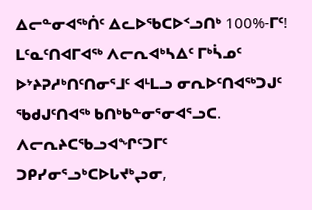ᐃᓕᓐᓂᐊᖅᑏᑦ ᐃᓚᐅᖃᑕᐅᑉᓗᑎᒃ 100%-ᒥᑦ!  ᒪᑦᓇᑦᑎᐊᒥᐊᖅ ᐱᓕᕆᐊᒃᓴᐃᑦ ᒥᒃᓵᓄᑦ ᐅᔾᔨᕈᓱᒃᑎᑦᑎᓂᕐᒧᑦ ᐊᒻᒪᓗ ᓂᕆᐅᑦᑎᐊᖅᑐᒍᑦ ᖃᑯᒍᑦᑎᐊᖅ ᑲᑎᒃᑲᓐᓂᕐᓂᐊᕐᓗᑕ.
ᐱᓕᕆᔨᑕᖃᓗᐊᖏᑦᑐᒥᑦ ᑐᑭᓯᓂᕐᓗᒃᑕᐅᒐᔪᒃᖢᓂ,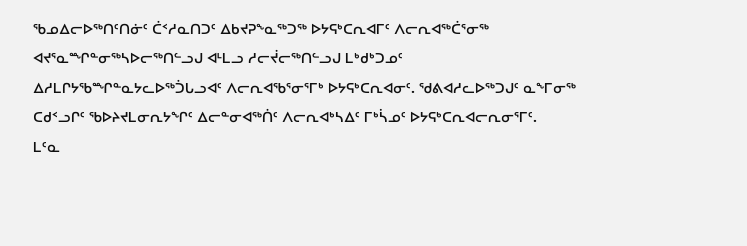ᖃᓄᐃᓕᐅᖅᑎᑦᑎᓃᑦ ᑖᑉᓱᓇᑎᑐᑦ ᐃᑲᔪᕈᖕᓇᖅᑐᖅ ᐅᔭᕋᒃᑕᕆᐊᒥᑦ ᐱᓕᕆᐊᖅᑖᕐᓂᖅ ᐊᔪᕐᓇᙱᓐᓂᖅᓴᐅᓕᖅᑎᓪᓗᒍ ᐊᒻᒪᓗ ᓱᓕᔫᓕᖅᑎᓪᓗᒍ ᒪᒃᑯᒃᑐᓄᑦ ᐃᓱᒪᒋᔭᖃᙱᓐᓇᔭᓚᐅᖅᑑᒐᓗᐊᑦ ᐱᓕᕆᐊᖃᕐᓂᕐᒥᒃ ᐅᔭᕋᒃᑕᕆᐊᓂᑦ. ᖁᕕᐊᓱᓚᐅᖅᑐᒍᑦ ᓇᖕᒥᓂᖅ ᑕᑯᑉᓗᒋᑦ ᖃᐅᔨᔪᒪᓂᕆᔭᖏᑦ ᐃᓕᓐᓂᐊᖅᑏᑦ ᐱᓕᕆᐊᒃᓴᐃᑦ ᒥᒃᓵᓄᑦ ᐅᔭᕋᒃᑕᕆᐊᓕᕆᓂᕐᒥᑦ.
ᒪᑦᓇ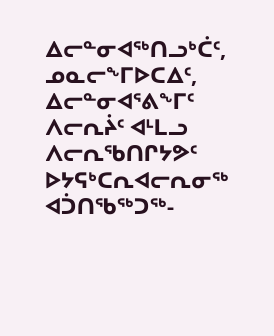ᐃᓕᓐᓂᐊᖅᑎᓗᒃᑖᑦ, ᓄᓇᓕᖕᒥᐅᑕᐃᑦ, ᐃᓕᓐᓂᐊᕐᕕᖕᒥᑦ ᐱᓕᕆᔩᑦ ᐊᒻᒪᓗ ᐱᓕᕆᖃᑎᒋᔭᕗᑦ ᐅᔭᕋᒃᑕᕆᐊᓕᕆᓂᖅ ᐊᑑᑎᖃᖅᑐᖅ-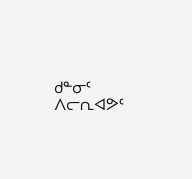ᑯᓐᓂᑦ ᐱᓕᕆᐊᕗᑦ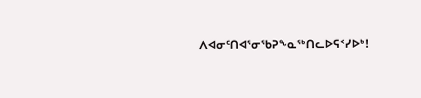ᐱᐊᓂᑦᑎᐊᕐᓂᖃᕈᖕᓇᖅᑎᓚᐅᕋᑉᓯᐅᒃ!